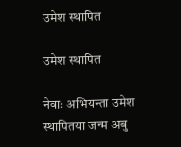उमेश स्थापित

उमेश स्थापित

नेवाः अभियन्ता उमेश स्थापितया जन्म अबु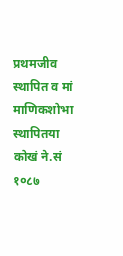प्रथमजीव स्थापित व मां माणिकशोभा स्थापितया कोखं ने.सं १०८७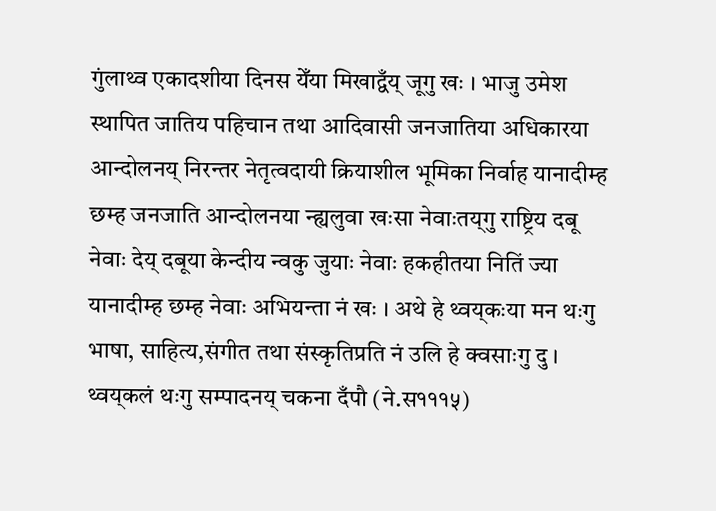गुंलाथ्व एकादशीया दिनस येँया मिखाद्वँय् जूगु खः । भाजु उमेश स्थापित जातिय पहिचान तथा आदिवासी जनजातिया अधिकारया आन्दोलनय् निरन्तर नेतृत्वदायी क्रियाशील भूमिका निर्वाह यानादीम्ह छम्ह जनजाति आन्दोलनया न्ह्यलुवा खःसा नेवाःतय्‌गु राष्ट्रिय दबू नेवाः देय् दबूया केन्दीय न्वकु जुयाः नेवाः हकहीतया नितिं ज्या यानादीम्ह छम्ह नेवाः अभियन्ता नं खः । अथे हे थ्वय्‌कःया मन थःगु भाषा, साहित्य,संगीत तथा संस्कृतिप्रति नं उलि हे क्वसाःगु दु । थ्वय्‌कलं थःगु सम्पादनय् चकना दँपौ (ने.स१११५)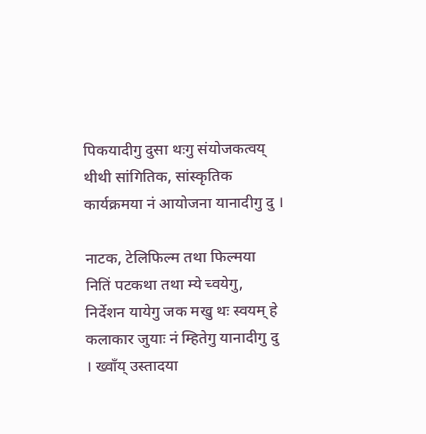पिकयादीगु दुसा थःगु संयोजकत्वय् थीथी सांगितिक, सांस्कृतिक कार्यक्रमया नं आयोजना यानादीगु दु ।

नाटक, टेलिफिल्म तथा फिल्मया नितिं पटकथा तथा म्ये च्वयेगु, निर्देशन यायेगु जक मखु थः स्वयम् हे कलाकार जुयाः नं म्हितेगु यानादीगु दु । ख्वाँय् उस्तादया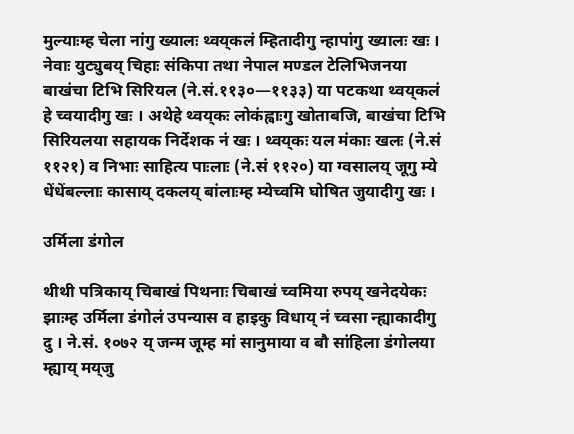मुल्याःम्ह चेला नांगु ख्यालः थ्वय्‌कलं म्हितादीगु न्हापांगु ख्यालः खः । नेवाः युट्युबय् चिहाः संकिपा तथा नेपाल मण्डल टेलिभिजनया बाखंचा टिभि सिरियल (ने.सं.११३०—११३३) या पटकथा थ्वय्‌कलं हे च्वयादीगु खः । अथेहे थ्वय्‌कः लोकंह्वाःगु खोताबजि, बाखंचा टिभि सिरियलया सहायक निर्देशक नं खः । थ्वय्‌कः यल मंकाः खलः (ने.सं ११२१) व निभाः साहित्य पाःलाः (ने.सं ११२०) या ग्वसालय् जूगु म्ये धेंधेंबल्लाः कासाय् दकलय् बांलाःम्ह म्येच्वमि घोषित जुयादीगु खः ।

उर्मिला डंगोल

थीथी पत्रिकाय् चिबाखं पिथनाः चिबाखं च्वमिया रुपय् खनेदयेकः झाःम्ह उर्मिला डंगोलं उपन्यास व हाइकु विधाय् नं च्वसा न्ह्याकादीगु दु । ने.सं. १०७२ य् जन्म जूम्ह मां सानुमाया व बौ सांहिला डंगोलया म्ह्याय् मय्‌जु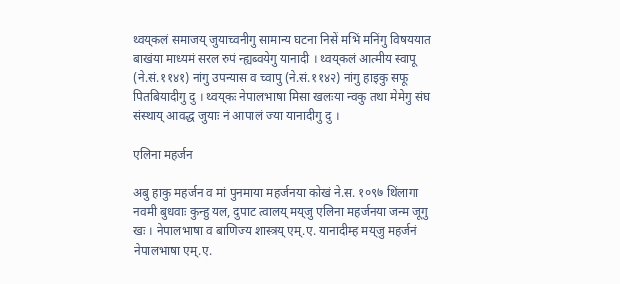थ्वय्‌कलं समाजय् जुयाच्वनीगु सामान्य घटना निसें मभिं मनिंगु विषययात बाखंया माध्यमं सरल रुपं न्ह्यब्वयेगु यानादी । थ्वय्‌कलं आत्मीय स्वापू (ने.सं.११४१) नांगु उपन्यास व च्वापु (ने.सं.११४२) नांगु हाइकु सफू पितबियादीगु दु । थ्वय्‌कः नेपालभाषा मिसा खलःया न्वकु तथा मेमेगु संघ संस्थाय् आवद्ध जुयाः नं आपालं ज्या यानादीगु दु ।

एलिना महर्जन

अबु हाकु महर्जन व मां पुनमाया महर्जनया कोखं ने.स. १०९७ थिंलागा नवमी बुधवाः कुन्हु यल, दुपाट त्वालय् मय्‌जु एलिना महर्जनया जन्म जूगु खः । नेपालभाषा व बाणिज्य शास्त्रय् एम्.ए. यानादीम्ह मय्‌जु महर्जनं नेपालभाषा एम्.ए.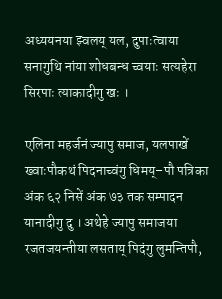अध्ययनया झ्वलय् यल, दुपाःत्वाया सनागुथि नांया शोधबन्ध च्वयाः सत्यहेरा सिरपाः त्याकादीगु खः ।

एलिना महर्जनं ज्यापु समाज, यलपाखें ख्वाःपौकथं पिदनाच्वंगु धिमय्–पौ पत्रिका अंक ६२ निसें अंक ७३ तक सम्पादन यानादीगु दु । अथेहे ज्यापु समाजया रजतजयन्तीया लसताय् पिदंगु लुमन्तिपौ,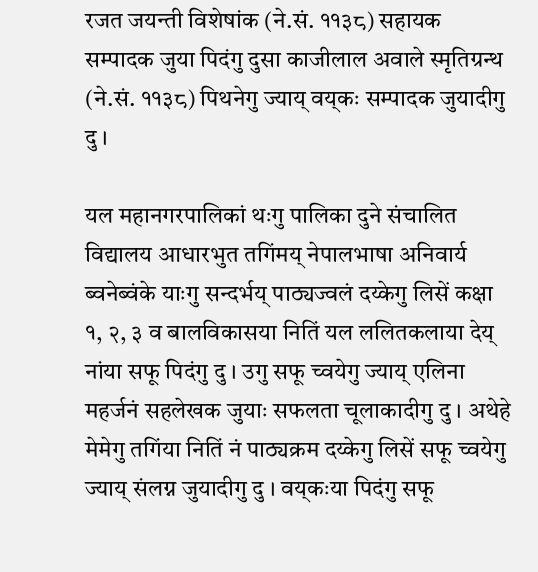रजत जयन्ती विशेषांक (ने.सं. ११३८) सहायक सम्पादक जुया पिदंगु दुसा काजीलाल अवाले स्मृतिग्रन्थ (ने.सं. ११३८) पिथनेगु ज्याय् वय्‌कः सम्पादक जुयादीगु दु ।

यल महानगरपालिकां थःगु पालिका दुने संचालित विद्यालय आधारभुत तगिंमय् नेपालभाषा अनिवार्य ब्वनेब्वंके याःगु सन्दर्भय् पाठ्यज्वलं दय्केगु लिसें कक्षा १, २, ३ व बालविकासया नितिं यल ललितकलाया देय् नांया सफू पिदंगु दु । उगु सफू च्वयेगु ज्याय् एलिना महर्जनं सहलेखक जुयाः सफलता चूलाकादीगु दु । अथेहे मेमेगु तगिंया नितिं नं पाठ्यक्रम दय्केगु लिसें सफू च्वयेगु ज्याय् संलग्न जुयादीगु दु । वय्‌कःया पिदंगु सफू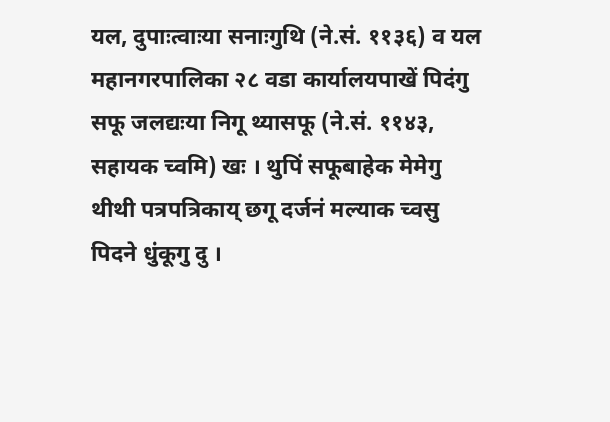यल, दुपाःत्वाःया सनाःगुथि (ने.सं. ११३६) व यल महानगरपालिका २८ वडा कार्यालयपाखें पिदंगु सफू जलद्यःया निगू थ्यासफू (ने.सं. ११४३, सहायक च्वमि) खः । थुपिं सफूबाहेक मेमेगु थीथी पत्रपत्रिकाय् छगू दर्जनं मल्याक च्वसु पिदने धुंकूगु दु ।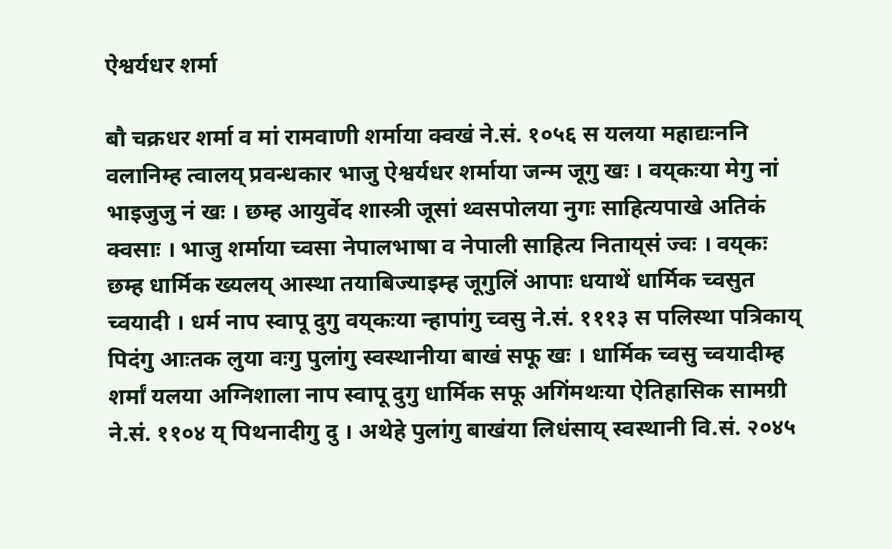ऐश्वर्यधर शर्मा

बौ चक्रधर शर्मा व मां रामवाणी शर्माया क्वखं ने.सं. १०५६ स यलया महाद्यःननि वलानिम्ह त्वालय् प्रवन्धकार भाजु ऐश्वर्यधर शर्माया जन्म जूगु खः । वय्‌कःया मेगु नां भाइजुजु नं खः । छम्ह आयुर्वेद शास्त्री जूसां थ्वसपोलया नुगः साहित्यपाखे अतिकं क्वसाः । भाजु शर्माया च्वसा नेपालभाषा व नेपाली साहित्य निताय्‌सं ज्वः । वय्‌कः छम्ह धार्मिक ख्यलय् आस्था तयाबिज्याइम्ह जूगुलिं आपाः धयाथें धार्मिक च्वसुत च्वयादी । धर्म नाप स्वापू दुगु वय्‌कःया न्हापांगु च्वसु ने.सं. १११३ स पलिस्था पत्रिकाय् पिदंगु आःतक लुया वःगु पुलांगु स्वस्थानीया बाखं सफू खः । धार्मिक च्वसु च्वयादीम्ह शर्मां यलया अग्निशाला नाप स्वापू दुगु धार्मिक सफू अगिंमथःया ऐतिहासिक सामग्री ने.सं. ११०४ य् पिथनादीगु दु । अथेहे पुलांगु बाखंया लिधंसाय् स्वस्थानी वि.सं. २०४५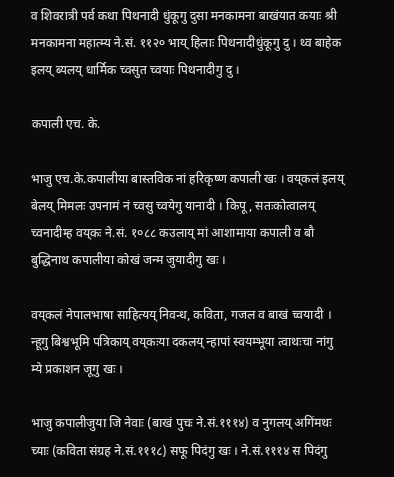व शिवरात्री पर्व कथा पिथनादी धुंकूगु दुसा मनकामना बाखंयात कयाः श्री मनकामना महात्म्य ने.सं. ११२० भाय् हिलाः पिथनादीधुंकूगु दु । थ्व बाहेक इलय् ब्यलय् धार्मिक च्वसुत च्वयाः पिथनादीगु दु ।

कपाली एच. के.

भाजु एच.के.कपालीया बास्तविक नां हरिकृष्ण कपाली खः । वय्‌कलं इलय् बेलय् मिमलः उपनामं नं च्वसु च्वयेगु यानादी । किपू, सतःकोत्वालय् च्वनादीम्ह वय्‌कः ने.सं. १०८८ कउलाय् मां आशामाया कपाली व बौ बुद्धिनाथ कपालीया कोखं जन्म जुयादीगु खः ।

वय्‌कलं नेपालभाषा साहित्यय् निवन्ध, कविता, गजल व बाखं च्वयादी । न्हूगु बिश्वभूमि पत्रिकाय् वय्‌कःया दकलय् न्हापां स्वयम्भूया त्वाथःचा नांगु म्ये प्रकाशन जूगु खः ।

भाजु कपालीजुया जि नेवाः (बाखं पुचः ने.सं.१११४) व नुगलय् अगिंमथः च्याः (कविता संग्रह ने.सं.१११८) सफू पिदंगु खः । ने.सं.१११४ स पिदंगु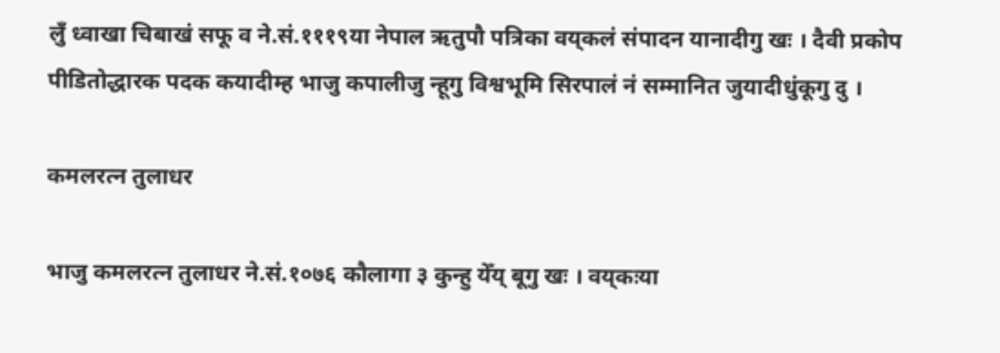लुँ ध्वाखा चिबाखं सफू व ने.सं.१११९या नेपाल ऋतुपौ पत्रिका वय्‌कलं संपादन यानादीगु खः । दैवी प्रकोप पीडितोद्धारक पदक कयादीम्ह भाजु कपालीजु न्हूगु विश्वभूमि सिरपालं नं सम्मानित जुयादीधुंकूगु दु ।

कमलरत्न तुलाधर

भाजु कमलरत्न तुलाधर ने.सं.१०७६ कौलागा ३ कुन्हु येँय् बूगु खः । वय्‌कःया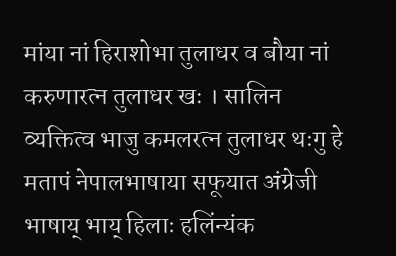मांया नां हिराशोभा तुलाधर व बौया नां करुणारत्न तुलाधर खः । सालिन व्यक्तित्व भाजु कमलरत्न तुलाधर थःगु हे मतापं नेपालभाषाया सफूयात अंग्रेजी भाषाय् भाय् हिलाः हलिंन्यंक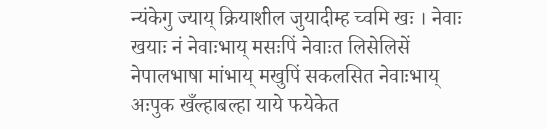न्यंकेगु ज्याय् क्रियाशील जुयादीम्ह च्वमि खः । नेवाः खयाः नं नेवाःभाय् मसःपिं नेवाःत लिसेलिसें नेपालभाषा मांभाय् मखुपिं सकलसित नेवाःभाय् अःपुक खँल्हाबल्हा याये फयेकेत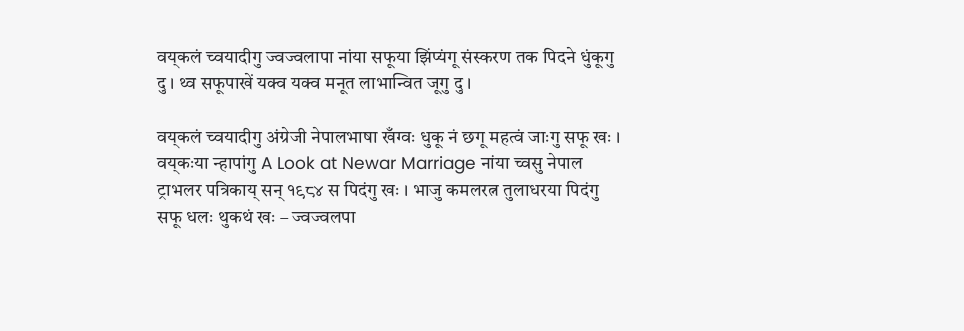वय्‌कलं च्वयादीगु ज्वज्वलापा नांया सफूया झिंप्यंगू संस्करण तक पिदने धुंकूगु दु । थ्व सफूपाखें यक्व यक्व मनूत लाभान्वित जूगु दु ।

वय्‌कलं च्वयादीगु अंग्रेजी नेपालभाषा खँग्वः धुकू नं छगू महत्वं जाःगु सफू खः । वय्‌कःया न्हापांगु A Look at Newar Marriage नांया च्वसु नेपाल ट्राभलर पत्रिकाय् सन् १९८४ स पिदंगु खः । भाजु कमलरत्न तुलाधरया पिदंगु सफू धलः थुकथं खः – ज्वज्वलपा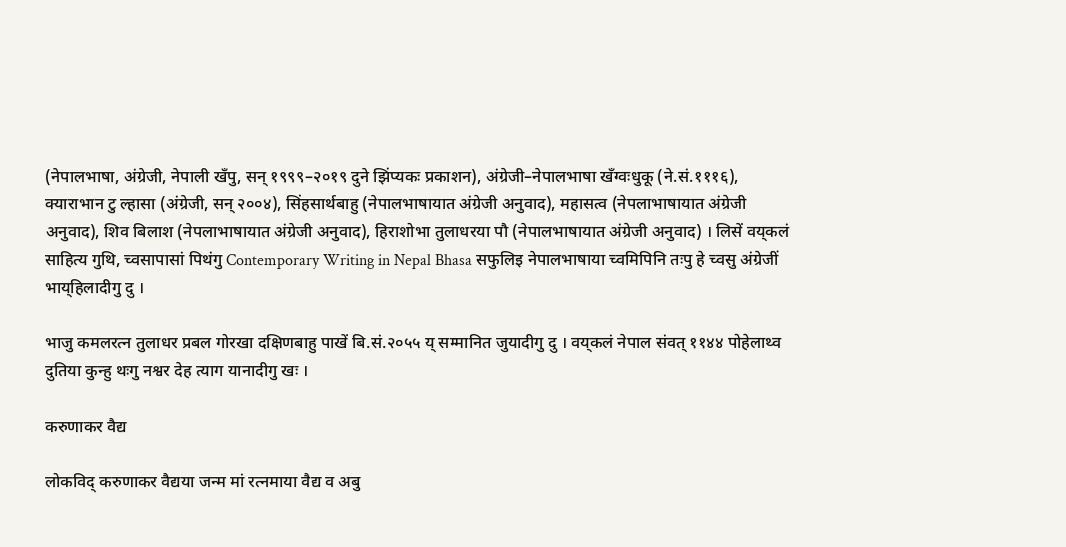(नेपालभाषा, अंग्रेजी, नेपाली खँपु, सन् १९९९–२०१९ दुने झिंप्यकः प्रकाशन), अंग्रेजी–नेपालभाषा खँग्वःधुकू (ने.सं.१११६), क्याराभान टु ल्हासा (अंग्रेजी, सन् २००४), सिंहसार्थबाहु (नेपालभाषायात अंग्रेजी अनुवाद), महासत्व (नेपलाभाषायात अंग्रेजी अनुवाद), शिव बिलाश (नेपलाभाषायात अंग्रेजी अनुवाद), हिराशोभा तुलाधरया पौ (नेपालभाषायात अंग्रेजी अनुवाद) । लिसें वय्‌कलं साहित्य गुथि, च्वसापासां पिथंगु Contemporary Writing in Nepal Bhasa सफुलिइ नेपालभाषाया च्वमिपिनि तःपु हे च्वसु अंग्रेजीं भाय्‌हिलादीगु दु ।

भाजु कमलरत्न तुलाधर प्रबल गोरखा दक्षिणबाहु पाखें बि.सं.२०५५ य् सम्मानित जुयादीगु दु । वय्‌कलं नेपाल संवत् ११४४ पोहेलाथ्व दुतिया कुन्हु थःगु नश्वर देह त्याग यानादीगु खः ।

करुणाकर वैद्य

लोकविद् करुणाकर वैद्यया जन्म मां रत्नमाया वैद्य व अबु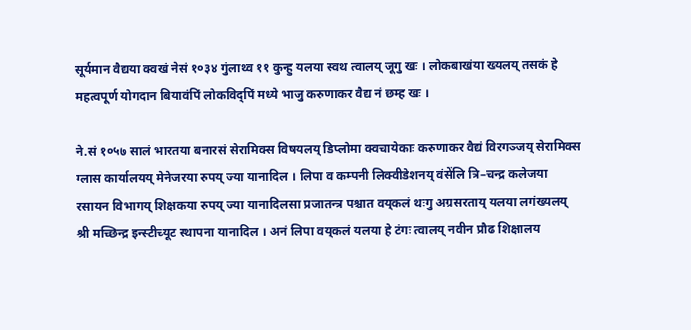सूर्यमान वैद्यया क्वखं नेसं १०३४ गुंलाथ्व ११ कुन्हु यलया स्वथ त्वालय् जूगु खः । लोकबाखंया ख्यलय् तसकं हे महत्वपूर्ण योगदान बियावंपिं लोकविद्पिं मध्ये भाजु करुणाकर वैद्य नं छम्ह खः ।

ने.सं १०५७ सालं भारतया बनारसं सेरामिक्स विषयलय् डिप्लोमा क्वचायेकाः करुणाकर वैद्यं विरगञ्जय् सेरामिक्स ग्लास कार्यालयय् मेनेजरया रुपय् ज्या यानादिल । लिपा व कम्पनी लिक्वीडेशनय् वंसेंलि त्रि–चन्द्र कलेजया रसायन विभागय् शिक्षकया रुपय् ज्या यानादिलसा प्रजातन्त्र पश्चात वय्‌कलं थःगु अग्रसरताय् यलया लगंख्यलय् श्री मच्छिन्द्र इन्स्टीच्यूट स्थापना यानादिल । अनं लिपा वय्‌कलं यलया हे टंगः त्वालय् नवीन प्रौढ शिक्षालय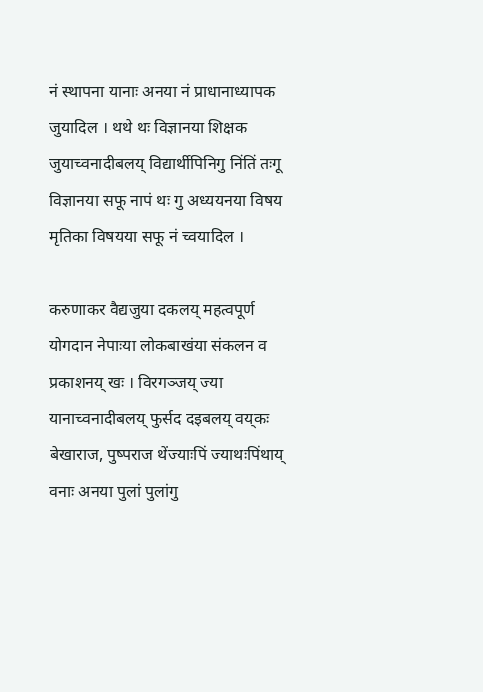नं स्थापना यानाः अनया नं प्राधानाध्यापक जुयादिल । थथे थः विज्ञानया शिक्षक जुयाच्वनादीबलय् विद्यार्थीपिनिगु निंतिं तःगू विज्ञानया सफू नापं थः गु अध्ययनया विषय मृतिका विषयया सफू नं च्वयादिल ।

करुणाकर वैद्यजुया दकलय् महत्वपूर्ण योगदान नेपाःया लोकबाखंया संकलन व प्रकाशनय् खः । विरगञ्जय् ज्या यानाच्वनादीबलय् फुर्सद दइबलय् वय्‌कः बेखाराज, पुष्पराज थेंज्याःपिं ज्याथःपिंथाय् वनाः अनया पुलां पुलांगु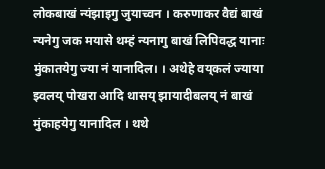लोकबाखं न्यंझाइगु जुयाच्वन । करुणाकर वैद्यं बाखं न्यनेगु जक मयासे थम्हं न्यनागु बाखं लिपिवद्ध यानाः मुंकातयेगु ज्या नं यानादिल। । अथेहे वय्‌कलं ज्याया झ्वलय् पोखरा आदि थासय् झायादीबलय् नं बाखं मुंकाहयेगु यानादिल । थथे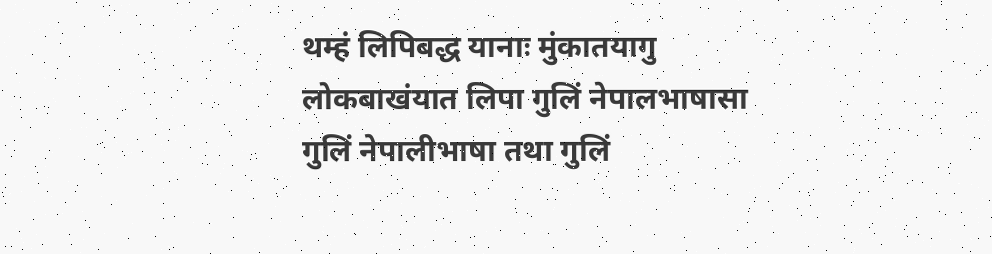थम्हं लिपिबद्ध यानाः मुंकातयागु लोकबाखंयात लिपा गुलिं नेपालभाषासा गुलिं नेपालीभाषा तथा गुलिं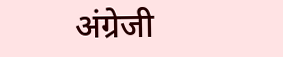अंग्रेजी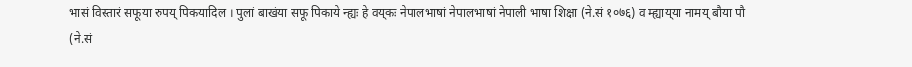भासं विस्तारं सफूया रुपय् पिकयादिल । पुलां बाखंया सफू पिकाये न्ह्यः हे वय्‌कः नेपालभाषां नेपालभाषां नेपाली भाषा शिक्षा (ने.सं १०७६) व म्ह्याय्‌या नामय् बौया पौ (ने.सं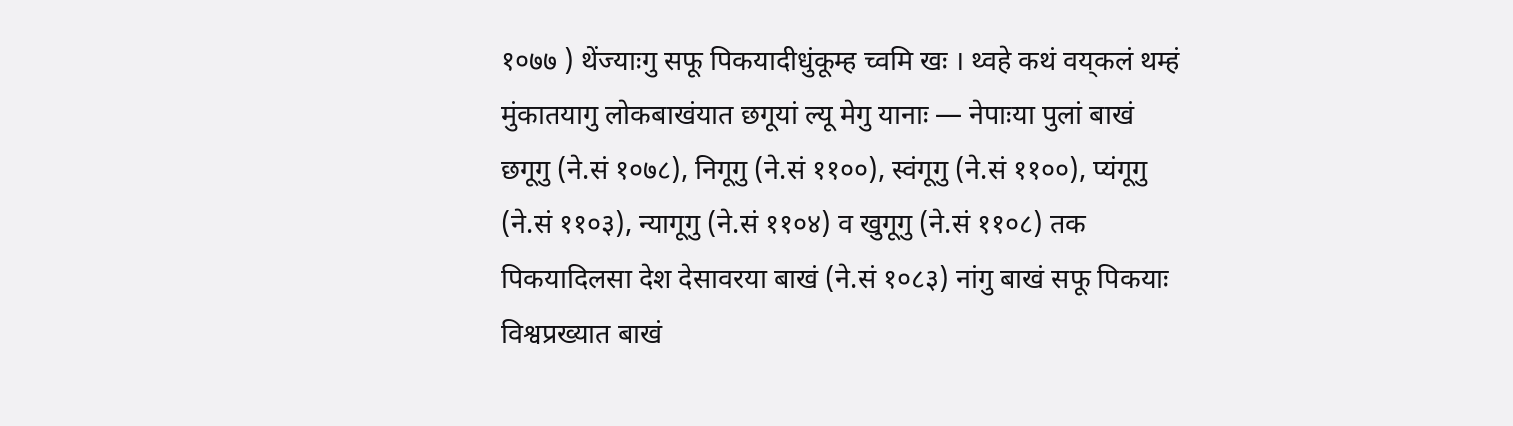१०७७ ) थेंज्याःगु सफू पिकयादीधुंकूम्ह च्वमि खः । थ्वहे कथं वय्‌कलं थम्हं मुंकातयागु लोकबाखंयात छगूयां ल्यू मेगु यानाः — नेपाःया पुलां बाखं छगूगु (ने.सं १०७८), निगूगु (ने.सं ११००), स्वंगूगु (ने.सं ११००), प्यंगूगु (ने.सं ११०३), न्यागूगु (ने.सं ११०४) व खुगूगु (ने.सं ११०८) तक पिकयादिलसा देश देसावरया बाखं (ने.सं १०८३) नांगु बाखं सफू पिकयाः विश्वप्रख्यात बाखं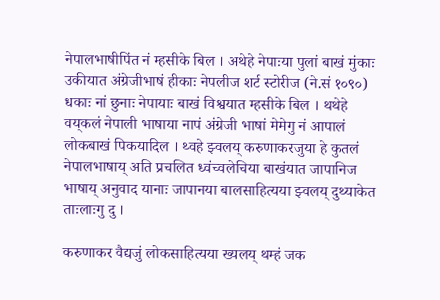नेपालभाषीपिंत नं म्हसीके बिल । अथेहे नेपाःया पुलां बाखं मुंकाः उकीयात अंग्रेजीभाषं हीकाः नेपलीज शर्ट स्टोरीज (ने.सं १०९०) धकाः नां छुनाः नेपायाः बाखं विश्वयात म्हसीके बिल । थथेहे वय्‌कलं नेपाली भाषाया नापं अंग्रेजी भाषां मेमेगु नं आपालं लोकबाखं पिकयादिल । थ्वहे झ्वलय् करुणाकरजुया हे कुतलं नेपालभाषाय् अति प्रचलित ध्वंच्वलेचिया बाखंयात जापानिज भाषाय् अनुवाद यानाः जापानया बालसाहित्यया झ्वलय् दुथ्याकेत ताःलाःगु दु ।

करुणाकर वैद्यजुं लोकसाहित्यया ख्यलय् थम्हं जक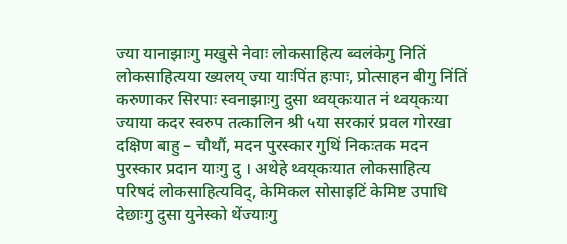ज्या यानाझाःगु मखुसे नेवाः लोकसाहित्य ब्वलंकेगु नितिं लोकसाहित्यया ख्यलय् ज्या याःपिंत हःपाः, प्रोत्साहन बीगु निंतिं करुणाकर सिरपाः स्वनाझाःगु दुसा थ्वय्‌कःयात नं थ्वय्‌कःया ज्याया कदर स्वरुप तत्कालिन श्री ५या सरकारं प्रवल गोरखा दक्षिण बाहु – चौथौं, मदन पुरस्कार गुथिं निकःतक मदन पुरस्कार प्रदान याःगु दु । अथेहे थ्वय्‌कःयात लोकसाहित्य परिषदं लोकसाहित्यविद्, केमिकल सोसाइटिं केमिष्ट उपाधि देछाःगु दुसा युनेस्को थेंज्याःगु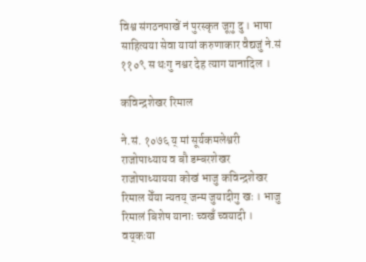विश्व संगठनपाखें नं पुरस्कृत जूगु दु । भाषा साहित्यया सेवा यायां करुणाकार वैद्यजुं ने.सं ११०९ स थःगु नश्वर देह त्याग यानादिल ।

कविन्द्रशेखर रिमाल

ने.सं. १०७६ य् मां सूर्यकमलेश्वरी राजोपाध्याय व बौ डम्बरशेखर राजोपाध्यायया कोखं भाजु कविन्द्रशेखर रिमाल येँया न्यतय् जन्म जुयादीगु खः । भाजु रिमालं बिशेष यानाः च्वखँ च्वयादी । वय्‌कःया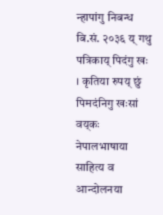न्हापांगु निबन्ध बि.सं. २०३६ य् गथु पत्रिकाय् पिदंगु खः । कृतिया रुपय् छुं पिमदंनिगु खःसां वय्‌कः नेपालभाषाया साहित्य व आन्दोलनया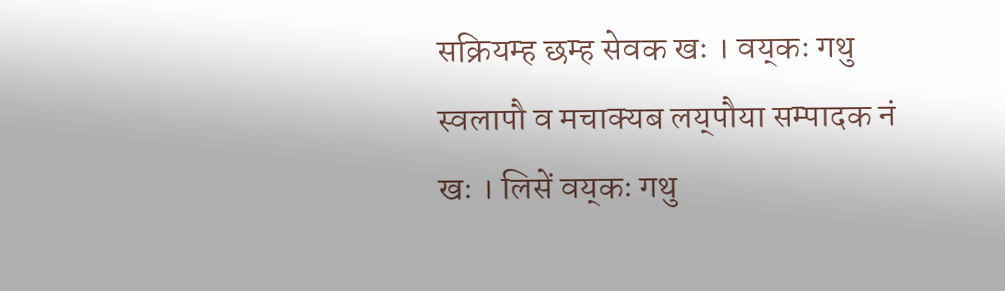सक्रियम्ह छम्ह सेवक खः । वय्‌कः गथु स्वलापौ व मचाक्यब लय्‌पौया सम्पादक नं खः । लिसें वय्‌कः गथु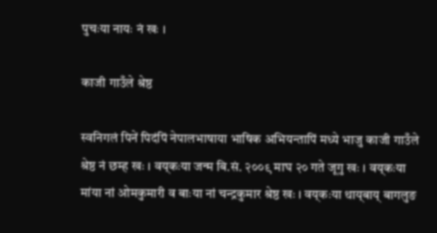पुचःया नायः नं खः ।

काजी गाउँले श्रेष्ठ

स्वनिगलं पिनें पिदंपिं नेपालभाषाया भाषिक अभियन्तापिं मध्ये भाजु काजी गाउँले श्रेष्ठ नं छम्ह खः । वय्‌कःया जन्म बि.सं. २००९ माघ २० गते जूगु खः । वय्‌कःया मांया नां ओमकुमारी व बाःया नां चन्द्रकुमार श्रेष्ठ खः । वय्‌कःया थाय्‌बाय् बागलुङ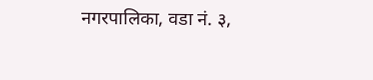नगरपालिका, वडा नं. ३,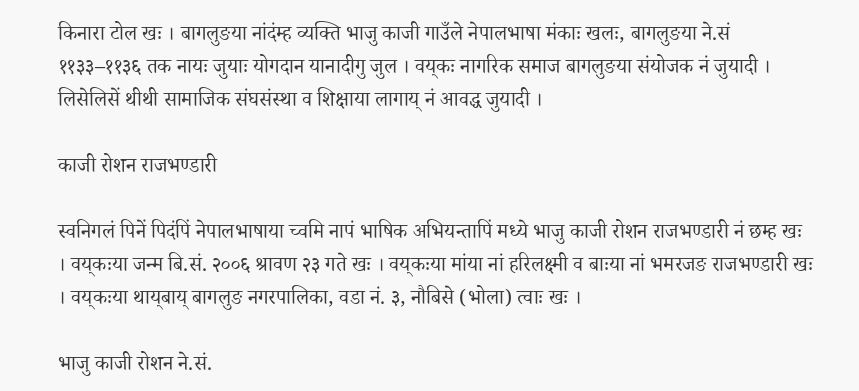किनारा टोल खः । बागलुङया नांदंम्ह व्यक्ति भाजु काजी गाउँले नेपालभाषा मंकाः खलः, बागलुङया ने.सं ११३३–११३६ तक नायः जुयाः योगदान यानादीगु जुल । वय्‌कः नागरिक समाज बागलुङया संयोजक नं जुयादी । लिसेलिसें थीथी सामाजिक संघसंस्था व शिक्षाया लागाय् नं आवद्ध जुयादी ।

काजी रोशन राजभण्डारी

स्वनिगलं पिनें पिदंपिं नेपालभाषाया च्वमि नापं भाषिक अभियन्तापिं मध्ये भाजु काजी रोशन राजभण्डारी नं छम्ह खः । वय्‌कःया जन्म बि.सं. २००६ श्रावण २३ गते खः । वय्‌कःया मांया नां हरिलक्ष्मी व बाःया नां भमरजङ राजभण्डारी खः । वय्‌कःया थाय्‌बाय् बागलुङ नगरपालिका, वडा नं. ३, नौबिसे (भोला) त्वाः खः ।

भाजु काजी रोशन ने.सं.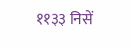११३३ निसें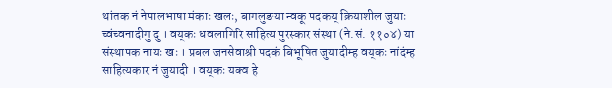थांतक नं नेपालभाषा मंकाः खलः, बागलुङया न्वकू पदकय् क्रियाशील जुयाः च्वंच्वनादीगु दु । वय्‌कः धवलागिरि साहित्य पुरस्कार संस्था (ने.सं. ११०४) या संस्थापक नायः खः । प्रबल जनसेवाश्री पदकं बिभूषित जुयादीम्ह वय्‌कः नांदंम्ह साहित्यकार नं जुयादी । वय्‌कः यक्व हे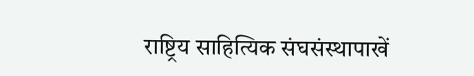राष्ट्रिय साहित्यिक संघसंस्थापाखें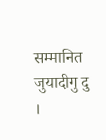सम्मानित जुयादीगु दु ।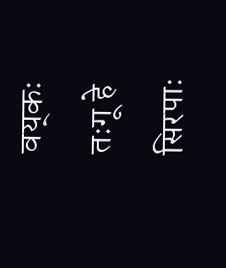वय्‌कः तःगू हे सिरपाः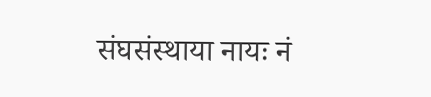संघसंस्थाया नायः नं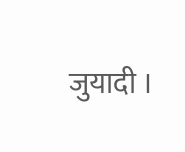जुयादी ।